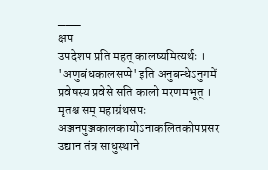___
क्षप
उपदेशप प्रति महत् कालष्यमित्यर्थः । 'अणुबंधकालसप्पे' इति अनुबन्धेऽनुगमें प्रवेषस्य प्रवेसे सति कालो मरणमभूत् । मृतश्च सम् महाग्रंथसपः अञ्जनपुञ्जकालकायोऽनाकलितकोपप्रसर उद्यान तंत्र साधुस्थाने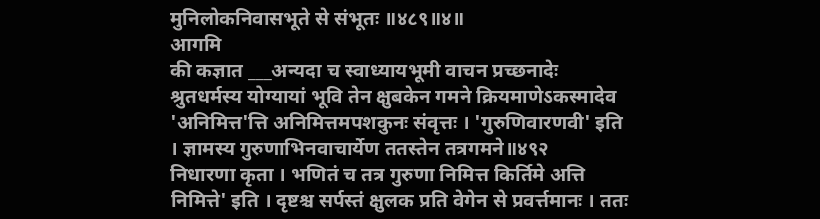मुनिलोकनिवासभूते से संभूतः ॥४८९॥४॥
आगमि
की कज्ञात ___अन्यदा च स्वाध्यायभूमी वाचन प्रच्छनादेः श्रुतधर्मस्य योग्यायां भूवि तेन क्षुबकेन गमने क्रियमाणेऽकस्मादेव
'अनिमित्त'त्ति अनिमित्तमपशकुनः संवृत्तः । 'गुरुणिवारणवी' इति । ज्ञामस्य गुरुणाभिनवाचार्येण ततस्तेन तत्रगमने॥४९२
निधारणा कृता । भणितं च तत्र गुरुणा निमित्त किर्तिमे अत्ति निमित्ते' इति । दृष्टश्च सर्पस्तं क्षुलक प्रति वेगेन से प्रवर्त्तमानः । ततः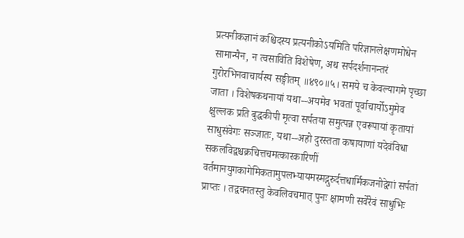प्रत्यनीकज्ञानं कश्चिदस्य प्रत्यनीकोऽयमिति परिज्ञानलेक्षणमोधेन सामान्यैन, न त्वसाविति विशेषेण, अथ सर्पदर्शनानन्तरं गुरोरभिनवाचार्यस्य सङ्गीतम् ॥४९०॥५। समये च केवल्यागमे पृच्छा जाता । विशेषकथनायां यथा--अयमेव भवतां पूर्वाचार्योऽमुमेव क्षुल्लक प्रति बुद्धकीपी मृत्वा सर्पतया समुत्पन्न एवरूपायां कृतायां साधुसंवेगः सञ्जातः, यथा--अहो दुरस्तता कषायाणां यदेवंविधा सकलविद्वश्चक्रचित्तचमत्कारकारिणीं वर्तमानयुगकागेमिकतामुपलभ्यायमस्मद्गुरुर्दत्तधार्मिकजनोद्वेगां सर्पतां प्राप्तः । तद्वचनतस्तु केवलिवचमात् पुनः क्षामणी सर्वेरेवं साधुभिः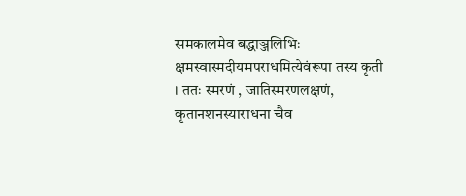समकालमेव बद्धाञ्जलिभिः क्षमस्वास्मदीयमपराधमित्येवंरूपा तस्य कृती । ततः स्मरणं , जातिस्मरणलक्षणं, कृतानशनस्याराधना चैव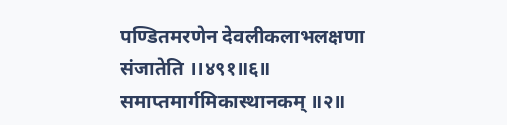पण्डितमरणेन देवलीकलाभलक्षणा संजातेति ।।४९१॥६॥ समाप्तमार्गमिकास्थानकम् ॥२॥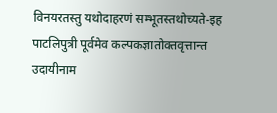विनयरतस्तु यथोदाहरणं सम्भूतस्तथोच्यते-इह पाटलिपुत्री पूर्वमेव कल्पकज्ञातोक्तवृत्तान्त उदायीनाम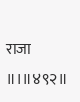राजा
॥।॥४९२॥